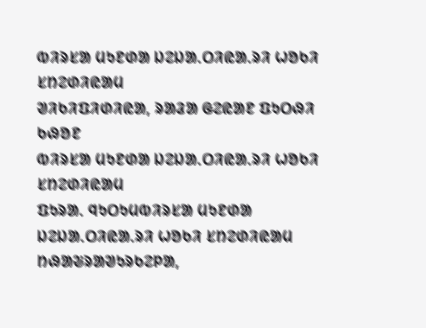ᱵᱤᱨᱥᱟ ᱢᱩᱱᱰᱟ ᱡᱮᱡᱟᱹᱛᱤᱭᱟᱹᱨᱤ ᱦᱚᱠᱤ ᱥᱴᱮᱰᱤᱭᱟᱢ
ᱣᱤᱠᱤᱯᱤᱰᱤᱭᱟ, ᱨᱟᱲᱟ ᱜᱮᱭᱟᱱ ᱯᱩᱛᱷᱤ ᱠᱷᱚᱱ
ᱵᱤᱨᱥᱟ ᱢᱩᱱᱰᱟ ᱡᱮᱡᱟᱹᱛᱤᱭᱟᱹᱨᱤ ᱦᱚᱠᱤ ᱥᱴᱮᱰᱤᱭᱟᱢ
ᱯᱩᱨᱟᱹ ᱧᱩᱛᱩᱢᱵᱤᱨᱥᱟ ᱢᱩᱱᱰᱟ ᱡᱮᱡᱟᱹᱛᱤᱭᱟᱹᱨᱤ ᱦᱚᱠᱤ ᱥᱴᱮᱰᱤᱭᱟᱢ
ᱴᱷᱟᱶᱨᱟᱣᱩᱨᱠᱮᱞᱟ,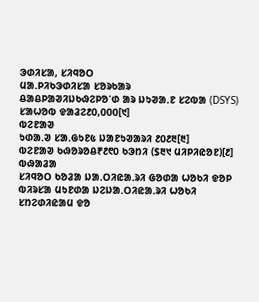ᱳᱰᱤᱥᱟ, ᱥᱤᱧᱚᱛ
ᱢᱟᱹᱞᱤᱠᱳᱰᱤᱥᱟ ᱥᱚᱨᱠᱟᱨ
ᱪᱟᱪᱞᱟᱣᱤᱡᱠᱷᱮᱞᱚᱸᱰ ᱟᱨ ᱡᱩᱣᱟᱹᱱ ᱥᱮᱵᱟ (DSYS)
ᱥᱟᱦᱚᱵ ᱫᱟᱲᱮ᱒᱐,᱐᱐᱐[᱑]
ᱵᱮᱱᱟᱣ
ᱩᱰᱟᱹᱣ ᱥᱟᱹᱜᱩᱱ᱕ ᱡᱟᱱᱩᱣᱟᱨᱤ ᱒᱐᱒᱓[᱓]
ᱵᱮᱱᱟᱣ ᱠᱷᱚᱨᱚᱪ₹᱒᱖᱐ ᱠᱳᱴᱤ ($᱓᱑ ᱢᱤᱞᱤᱭᱚᱱ)[᱒]
ᱵᱷᱟᱲᱟ
ᱥᱤᱧᱚᱛ ᱠᱚᱲᱟ ᱡᱟᱹᱛᱤᱭᱟᱹᱨᱤ ᱜᱚᱰᱟ ᱦᱚᱠᱤ ᱫᱚᱞ
ᱵᱤᱨᱥᱟ ᱢᱩᱱᱰᱟ ᱡᱮᱡᱟᱹᱛᱤᱭᱟᱹᱨᱤ ᱦᱚᱠᱤ ᱥᱴᱮᱰᱤᱭᱟᱢ ᱫᱚ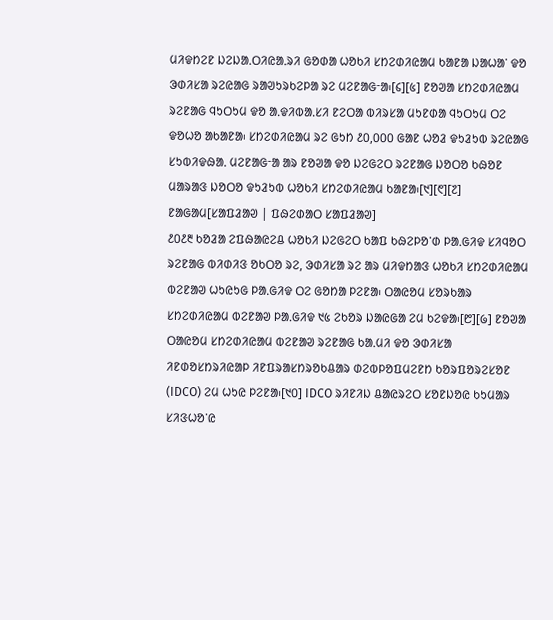ᱢᱤᱫᱴᱮᱱ ᱡᱮᱡᱟᱹᱛᱤᱭᱟᱹᱨᱤ ᱜᱚᱰᱟ ᱦᱚᱠᱤ ᱥᱴᱮᱰᱤᱭᱟᱢ ᱠᱟᱱᱟ ᱡᱟᱦᱟᱸ ᱫᱚ ᱳᱰᱤᱥᱟ ᱨᱮᱭᱟᱜ ᱨᱟᱣᱩᱨᱠᱮᱞᱟ ᱨᱮ ᱢᱮᱱᱟᱜᱼᱟ᱾[᱔][᱕] ᱱᱚᱣᱟ ᱥᱴᱮᱰᱤᱭᱟᱢ ᱨᱮᱱᱟᱜ ᱧᱩᱛᱩᱢ ᱫᱚ ᱟᱹᱫᱤᱵᱟᱹᱥᱤ ᱱᱮᱛᱟ ᱵᱤᱨᱥᱟ ᱢᱩᱱᱰᱟ ᱧᱩᱛᱩᱢ ᱛᱮ ᱫᱚᱦᱚ ᱟᱠᱟᱱᱟ᱾ ᱥᱴᱮᱰᱤᱭᱟᱢ ᱨᱮ ᱜᱩᱴ ᱒᱐,᱐᱐᱐ ᱜᱟᱱ ᱦᱚᱲ ᱫᱩᱲᱩᱵ ᱨᱮᱭᱟᱜ ᱥᱩᱵᱤᱫᱷᱟᱹ ᱢᱮᱱᱟᱜᱼᱟ ᱟᱨ ᱱᱚᱣᱟ ᱫᱚ ᱡᱮᱜᱮᱛ ᱨᱮᱱᱟᱜ ᱡᱚᱛᱚ ᱠᱷᱚᱱ ᱢᱟᱨᱟᱝ ᱡᱚᱛᱚ ᱫᱩᱲᱩᱵ ᱦᱚᱠᱤ ᱥᱴᱮᱰᱤᱭᱟᱢ ᱠᱟᱱᱟ᱾[᱑][᱖][᱗]
ᱱᱟᱜᱟᱢ[ᱥᱟᱯᱲᱟᱣ | ᱯᱷᱮᱰᱟᱛ ᱥᱟᱯᱲᱟᱣ]
᱒᱐᱒᱓ ᱠᱚᱲᱟ ᱮᱯᱷᱟᱭᱮᱪ ᱦᱚᱠᱤ ᱡᱮᱜᱮᱛ ᱠᱟᱯ ᱠᱷᱮᱞᱚᱸᱰ ᱞᱟᱹᱜᱤᱫ ᱥᱤᱧᱚᱛ ᱨᱮᱱᱟᱜ ᱵᱤᱰᱤᱝ ᱚᱠᱛᱚ ᱨᱮ, ᱳᱰᱤᱥᱟ ᱨᱮ ᱟᱨ ᱢᱤᱫᱴᱟᱝ ᱦᱚᱠᱤ ᱥᱴᱮᱰᱤᱭᱟᱢ ᱵᱮᱱᱟᱣ ᱦᱩᱭᱩᱜ ᱞᱟᱹᱜᱤᱫ ᱛᱮ ᱜᱚᱴᱟ ᱞᱮᱱᱟ᱾ ᱛᱟᱭᱚᱢ ᱥᱚᱨᱠᱟᱨ ᱥᱴᱮᱰᱤᱭᱟᱢ ᱵᱮᱱᱟᱣ ᱞᱟᱹᱜᱤᱫ ᱑᱕ ᱮᱠᱚᱨ ᱡᱟᱭᱜᱟ ᱮᱢ ᱠᱮᱫᱟ᱾[᱘][᱙] ᱱᱚᱣᱟ ᱛᱟᱭᱚᱢ ᱥᱴᱮᱰᱤᱭᱟᱢ ᱵᱮᱱᱟᱣ ᱨᱮᱱᱟᱜ ᱠᱟᱹᱢᱤ ᱫᱚ ᱳᱰᱤᱥᱟ ᱤᱱᱰᱚᱥᱴᱨᱤᱭᱟᱞ ᱤᱱᱯᱨᱟᱥᱴᱨᱚᱠᱪᱟᱨ ᱰᱮᱵᱞᱚᱯᱢᱮᱱᱴ ᱠᱚᱨᱯᱚᱨᱮᱥᱚᱱ (IDCO) ᱮᱢ ᱦᱩᱭ ᱞᱮᱱᱟ᱾[᱑᱐] IDCO ᱨᱤᱱᱤᱡ ᱪᱟᱭᱨᱮᱛ ᱥᱚᱱᱡᱚᱭ ᱠᱩᱢᱟᱨ ᱥᱤᱝᱦᱚᱸᱭ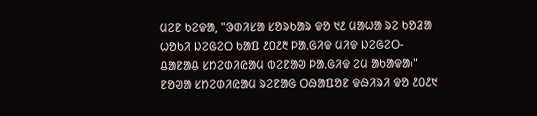ᱢᱮᱱ ᱠᱮᱫᱟ, "ᱳᱰᱤᱥᱟ ᱥᱚᱨᱠᱟᱨ ᱫᱚ ᱑᱒ ᱢᱟᱦᱟ ᱨᱮ ᱠᱚᱲᱟ ᱦᱚᱠᱤ ᱡᱮᱜᱮᱛ ᱠᱟᱯ ᱒᱐᱒᱓ ᱞᱟᱹᱜᱤᱫ ᱢᱤᱫ ᱡᱮᱜᱮᱛ-ᱪᱟᱱᱟᱪ ᱥᱴᱮᱰᱤᱭᱟᱢ ᱵᱮᱱᱟᱣ ᱞᱟᱹᱜᱤᱫ ᱮᱢ ᱟᱠᱟᱫᱟ᱾" ᱱᱚᱣᱟ ᱥᱴᱮᱰᱤᱭᱟᱢ ᱨᱮᱱᱟᱜ ᱛᱷᱟᱯᱚᱱ ᱫᱷᱤᱨᱤ ᱫᱚ ᱒᱐᱒᱑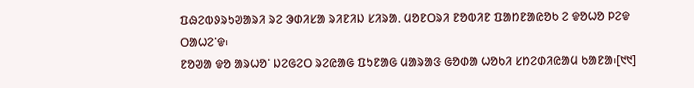ᱯᱷᱮᱵᱽᱨᱩᱣᱟᱨᱤ ᱨᱮ ᱳᱰᱤᱥᱟ ᱨᱤᱱᱤᱡ ᱥᱤᱨᱟᱹ ᱢᱚᱱᱛᱨᱤ ᱱᱚᱵᱤᱱ ᱯᱟᱴᱱᱟᱭᱚᱠ ᱮ ᱫᱚᱦᱚ ᱞᱮᱫ ᱛᱟᱦᱮᱸᱫ᱾
ᱱᱚᱣᱟ ᱫᱚ ᱟᱨᱦᱚᱸ ᱡᱮᱜᱮᱛ ᱨᱮᱭᱟᱜ ᱯᱩᱱᱟᱜ ᱢᱟᱨᱟᱝ ᱜᱚᱰᱟ ᱦᱚᱠᱤ ᱥᱴᱮᱰᱤᱭᱟᱢ ᱠᱟᱱᱟ᱾[᱑᱑]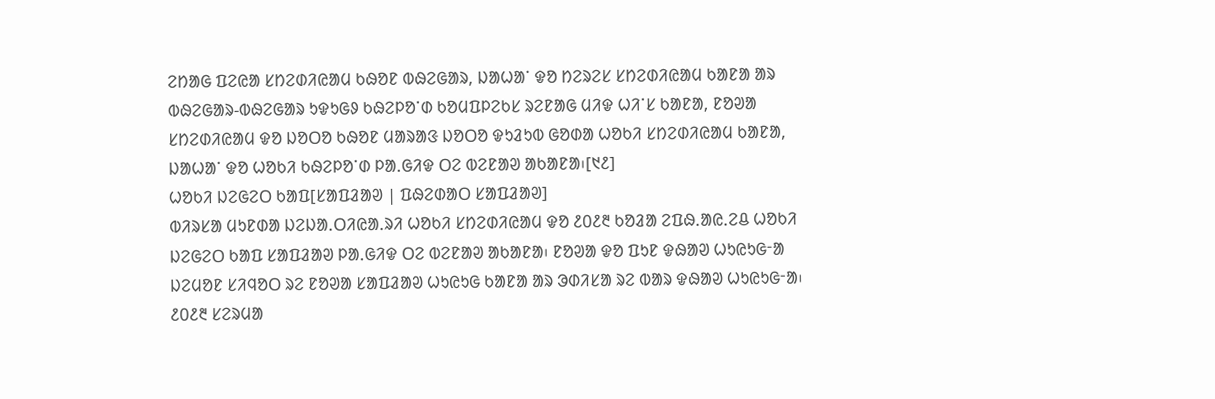ᱮᱴᱟᱜ ᱯᱮᱭᱟ ᱥᱴᱮᱰᱤᱭᱟᱢ ᱠᱷᱚᱱ ᱵᱷᱮᱜᱟᱨ, ᱡᱟᱦᱟᱸ ᱫᱚ ᱴᱮᱨᱮᱥ ᱥᱴᱮᱰᱤᱭᱟᱢ ᱠᱟᱱᱟ ᱟᱨ ᱵᱷᱮᱜᱟᱨ-ᱵᱷᱮᱜᱟᱨ ᱩᱫᱩᱜᱽ ᱠᱷᱮᱞᱚᱸᱰ ᱠᱚᱢᱯᱞᱮᱠᱥ ᱨᱮᱱᱟᱜ ᱢᱤᱫ ᱦᱤᱸᱥ ᱠᱟᱱᱟ, ᱱᱚᱣᱟ ᱥᱴᱮᱰᱤᱭᱟᱢ ᱫᱚ ᱡᱚᱛᱚ ᱠᱷᱚᱱ ᱢᱟᱨᱟᱝ ᱡᱚᱛᱚ ᱫᱩᱲᱩᱵ ᱜᱚᱰᱟ ᱦᱚᱠᱤ ᱥᱴᱮᱰᱤᱭᱟᱢ ᱠᱟᱱᱟ, ᱡᱟᱦᱟᱸ ᱫᱚ ᱦᱚᱠᱤ ᱠᱷᱮᱞᱚᱸᱰ ᱞᱟᱹᱜᱤᱫ ᱛᱮ ᱵᱮᱱᱟᱣ ᱟᱠᱟᱱᱟ᱾[᱑᱒]
ᱦᱚᱠᱤ ᱡᱮᱜᱮᱛ ᱠᱟᱯ[ᱥᱟᱯᱲᱟᱣ | ᱯᱷᱮᱰᱟᱛ ᱥᱟᱯᱲᱟᱣ]
ᱵᱤᱨᱥᱟ ᱢᱩᱱᱰᱟ ᱡᱮᱡᱟᱹᱛᱤᱭᱟᱹᱨᱤ ᱦᱚᱠᱤ ᱥᱴᱮᱰᱤᱭᱟᱢ ᱫᱚ ᱒᱐᱒᱓ ᱠᱚᱲᱟ ᱮᱯᱷᱹᱟᱭᱹᱮᱪ ᱦᱚᱠᱤ ᱡᱮᱜᱮᱛ ᱠᱟᱯ ᱥᱟᱯᱲᱟᱣ ᱞᱟᱹᱜᱤᱫ ᱛᱮ ᱵᱮᱱᱟᱣ ᱟᱠᱟᱱᱟ᱾ ᱱᱚᱣᱟ ᱫᱚ ᱯᱩᱱ ᱫᱷᱟᱣ ᱦᱩᱭᱩᱜᱼᱟ ᱡᱮᱢᱚᱱ ᱥᱤᱧᱚᱛ ᱨᱮ ᱱᱚᱣᱟ ᱥᱟᱯᱲᱟᱣ ᱦᱩᱭᱩᱜ ᱠᱟᱱᱟ ᱟᱨ ᱳᱰᱤᱥᱟ ᱨᱮ ᱵᱟᱨ ᱫᱷᱟᱣ ᱦᱩᱭᱩᱜᱼᱟ᱾ ᱒᱐᱒᱓ ᱥᱮᱨᱢᱟ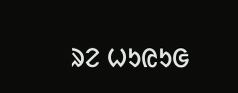ᱨᱮ ᱦᱩᱭᱩᱜ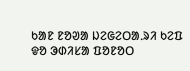ᱠᱟᱱ ᱱᱚᱣᱟ ᱡᱮᱜᱮᱛᱟᱹᱨᱤ ᱠᱮᱯ ᱫᱚ ᱳᱰᱤᱥᱟ ᱯᱚᱱᱚᱛ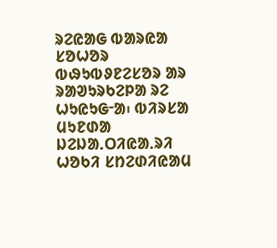ᱨᱮᱭᱟᱜ ᱵᱟᱨᱭᱟ ᱥᱚᱦᱚᱨ ᱵᱷᱩᱵᱽᱱᱮᱥᱚᱨ ᱟᱨ ᱨᱟᱣᱩᱨᱠᱮᱞᱟ ᱨᱮ ᱦᱩᱭᱩᱜᱼᱟ᱾ ᱵᱤᱨᱥᱟ ᱢᱩᱱᱰᱟ ᱡᱮᱡᱟᱹᱛᱤᱭᱟᱹᱨᱤ ᱦᱚᱠᱤ ᱥᱴᱮᱰᱤᱭᱟᱢ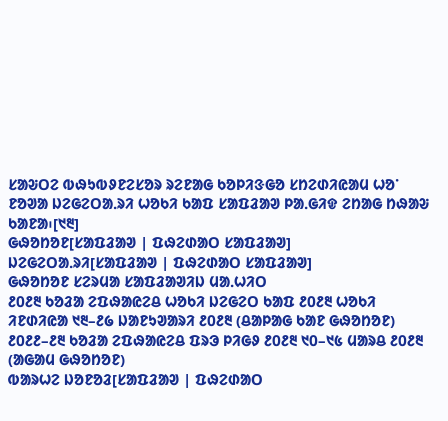ᱥᱟᱶᱛᱮ ᱵᱷᱩᱵᱽᱱᱮᱥᱚᱨ ᱨᱮᱱᱟᱜ ᱠᱚᱞᱤᱝᱜᱚ ᱥᱴᱮᱰᱤᱭᱟᱢ ᱦᱚᱸ ᱱᱚᱣᱟ ᱡᱮᱜᱮᱛᱟᱹᱨᱤ ᱦᱚᱠᱤ ᱠᱟᱯ ᱥᱟᱯᱲᱟᱣ ᱞᱟᱹᱜᱤᱫ ᱮᱴᱟᱜ ᱴᱷᱟᱶ ᱠᱟᱱᱟ᱾[᱑᱓]
ᱜᱷᱚᱴᱚᱱ[ᱥᱟᱯᱲᱟᱣ | ᱯᱷᱮᱰᱟᱛ ᱥᱟᱯᱲᱟᱣ]
ᱡᱮᱜᱮᱛᱟᱹᱨᱤ[ᱥᱟᱯᱲᱟᱣ | ᱯᱷᱮᱰᱟᱛ ᱥᱟᱯᱲᱟᱣ]
ᱜᱷᱚᱴᱚᱱ ᱥᱮᱨᱢᱟ ᱥᱟᱯᱲᱟᱣᱤᱡ ᱢᱟᱹᱦᱤᱛ
᱒᱐᱒᱓ ᱠᱚᱲᱟ ᱮᱯᱷᱟᱭᱮᱪ ᱦᱚᱠᱤ ᱡᱮᱜᱮᱛ ᱠᱟᱯ ᱒᱐᱒᱓ ᱦᱚᱠᱤ ᱤᱱᱰᱤᱭᱟ ᱑᱓–᱒᱙ ᱡᱟᱱᱩᱣᱟᱨᱤ ᱒᱐᱒᱓ (ᱪᱟᱞᱟᱜ ᱠᱟᱱ ᱜᱷᱚᱴᱚᱱ)
᱒᱐᱒᱒–᱒᱓ ᱠᱚᱲᱟ ᱮᱯᱷᱟᱭᱮᱪ ᱯᱨᱳ ᱞᱤᱜᱽ ᱒᱐᱒᱓ ᱑᱐–᱑᱕ ᱢᱟᱨᱪ ᱒᱐᱒᱓ (ᱟᱜᱟᱢ ᱜᱷᱚᱴᱚᱱ)
ᱵᱟᱨᱦᱮ ᱡᱚᱱᱚᱲ[ᱥᱟᱯᱲᱟᱣ | ᱯᱷᱮᱰᱟᱛ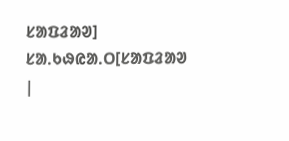ᱥᱟᱯᱲᱟᱣ]
ᱥᱟᱹᱠᱷᱭᱟᱹᱛ[ᱥᱟᱯᱲᱟᱣ |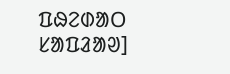ᱯᱷᱮᱰᱟᱛ ᱥᱟᱯᱲᱟᱣ]